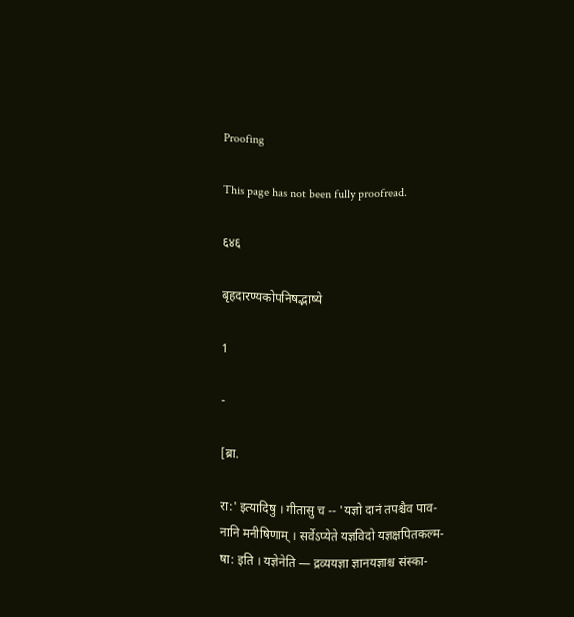Proofing

This page has not been fully proofread.

६४६

बृहदारण्यकोपनिषद्भाष्ये

1

-

[ब्रा.

रा:' इत्यादिषु । गीतासु च -- 'यज्ञो दानं तपश्चैव पाव-
नानि मनीषिणाम् । सर्वेऽप्येते यज्ञविदो यज्ञक्षपितकल्म-
षा: इति । यज्ञेनेति — द्रव्ययज्ञा ज्ञानयज्ञाश्च संस्का-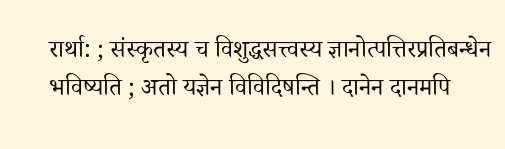रार्था: ; संस्कृतस्य च विशुद्धसत्त्वस्य ज्ञानोत्पत्तिरप्रतिबन्धेन
भविष्यति ; अतो यज्ञेन विविदिषन्ति । दानेन दानमपि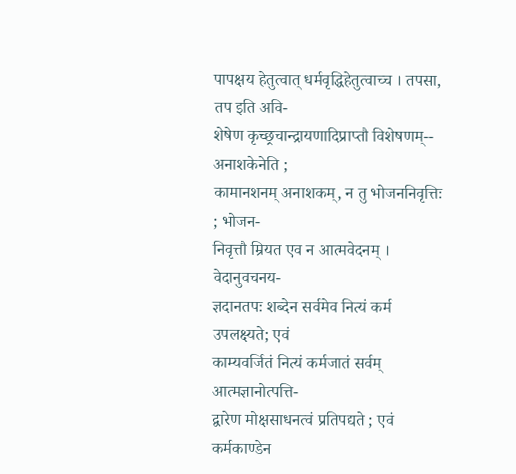पापक्षय हेतुत्वात् धर्मवृद्धिहेतुत्वाच्च । तपसा, तप इति अवि-
शेषेण कृच्छ्रचान्द्रायणादिप्राप्तौ विशेषणम्-- अनाशकेनेति ;
कामानशनम् अनाशकम्, न तु भोजननिवृत्तिः ; भोजन-
निवृत्तौ म्रियत एव न आत्मवेदनम् । वेदानुवचनय-
ज्ञदानतपः शब्देन सर्वमेव नित्यं कर्म उपलक्ष्यते; एवं
काम्यवर्जितं नित्यं कर्मजातं सर्वम् आत्मज्ञानोत्पत्ति-
द्वारेण मोक्षसाधनत्वं प्रतिपद्यते ; एवं कर्मकाण्डेन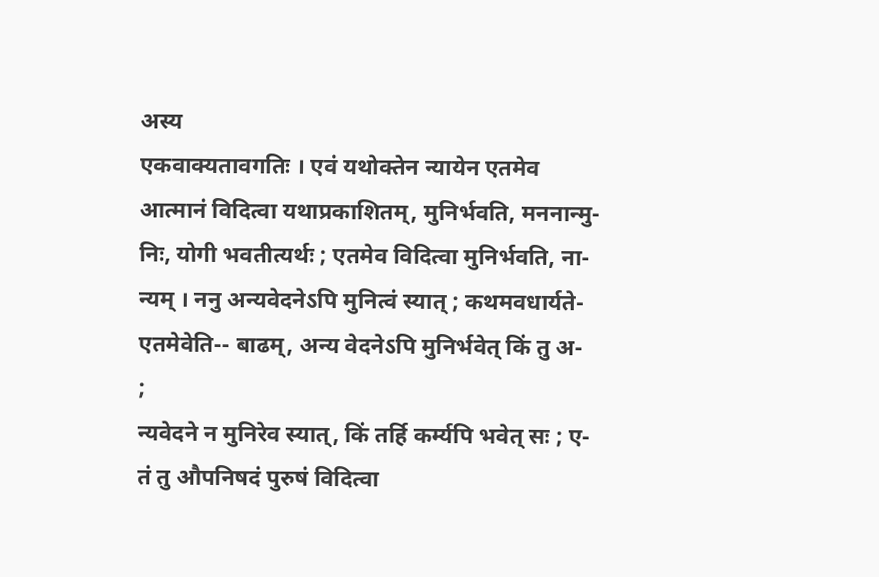अस्य
एकवाक्यतावगतिः । एवं यथोक्तेन न्यायेन एतमेव
आत्मानं विदित्वा यथाप्रकाशितम्, मुनिर्भवति, मननान्मु-
निः, योगी भवतीत्यर्थः ; एतमेव विदित्वा मुनिर्भवति, ना-
न्यम् । ननु अन्यवेदनेऽपि मुनित्वं स्यात् ; कथमवधार्यते-
एतमेवेति-- बाढम्, अन्य वेदनेऽपि मुनिर्भवेत् किं तु अ-
;
न्यवेदने न मुनिरेव स्यात्, किं तर्हि कर्म्यपि भवेत् सः ; ए-
तं तु औपनिषदं पुरुषं विदित्वा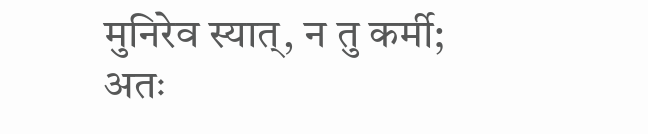मुनिरेव स्यात्, न तु कर्मी;
अतः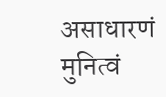असाधारणं मुनित्वं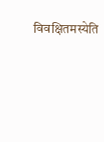विवक्षितमस्येति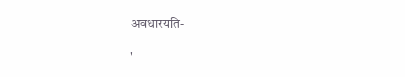अवधारयति-

'